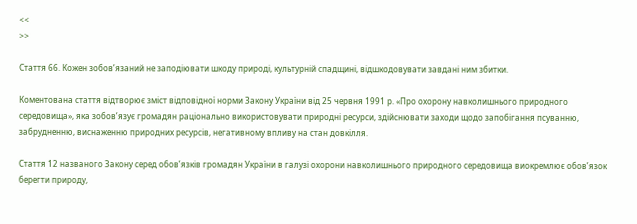<<
>>

Стаття 66. Кожен зобов’язаний не заподіювати шкоду природі, культурній спадщині, відшкодовувати завдані ним збитки.

Коментована стаття відтворює зміст відповідної норми Закону України від 25 червня 1991 р. «Про охорону навколишнього природного середовища», яка зобов’язує громадян раціонально використовувати природні ресурси, здійснювати заходи щодо запобігання псуванню, забрудненню, виснаженню природних ресурсів, негативному впливу на стан довкілля.

Стаття 12 названого Закону серед обов’язків громадян України в галузі охорони навколишнього природного середовища виокремлює обов’язок берегти природу,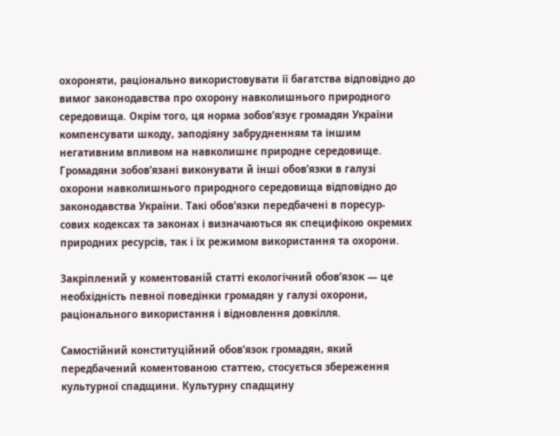охороняти, раціонально використовувати її багатства відповідно до вимог законодавства про охорону навколишнього природного середовища. Окрім того, ця норма зобов’язує громадян України компенсувати шкоду, заподіяну забрудненням та іншим негативним впливом на навколишнє природне середовище. Громадяни зобов’язані виконувати й інші обов’язки в галузі охорони навколишнього природного середовища відповідно до законодавства України. Такі обов’язки передбачені в поресур- сових кодексах та законах і визначаються як специфікою окремих природних ресурсів, так і їх режимом використання та охорони.

Закріплений у коментованій статті екологічний обов’язок — це необхідність певної поведінки громадян у галузі охорони, раціонального використання і відновлення довкілля.

Самостійний конституційний обов’язок громадян, який передбачений коментованою статтею, стосується збереження культурної спадщини. Культурну спадщину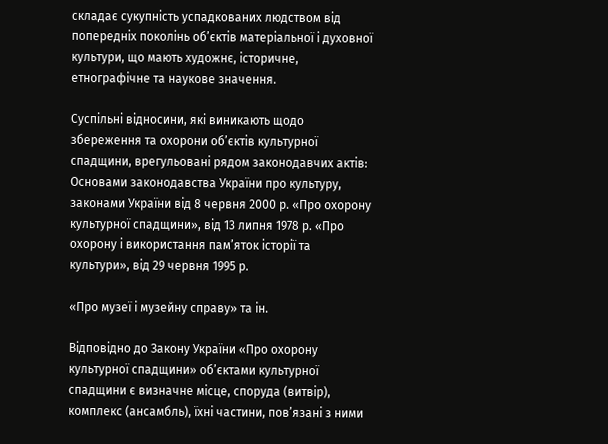складає сукупність успадкованих людством від попередніх поколінь об’єктів матеріальної і духовної культури, що мають художнє, історичне, етнографічне та наукове значення.

Суспільні відносини, які виникають щодо збереження та охорони об’єктів культурної спадщини, врегульовані рядом законодавчих актів: Основами законодавства України про культуру, законами України від 8 червня 2000 р. «Про охорону культурної спадщини», від 13 липня 1978 р. «Про охорону і використання пам’яток історії та культури», від 29 червня 1995 р.

«Про музеї і музейну справу» та ін.

Відповідно до Закону України «Про охорону культурної спадщини» об’єктами культурної спадщини є визначне місце, споруда (витвір), комплекс (ансамбль), їхні частини, пов’язані з ними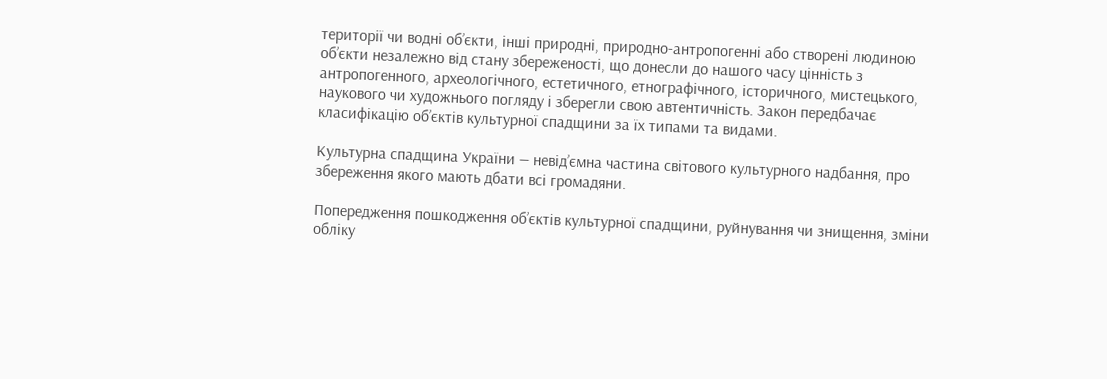території чи водні об’єкти, інші природні, природно-антропогенні або створені людиною об’єкти незалежно від стану збереженості, що донесли до нашого часу цінність з антропогенного, археологічного, естетичного, етнографічного, історичного, мистецького, наукового чи художнього погляду і зберегли свою автентичність. Закон передбачає класифікацію об’єктів культурної спадщини за їх типами та видами.

Культурна спадщина України — невід’ємна частина світового культурного надбання, про збереження якого мають дбати всі громадяни.

Попередження пошкодження об’єктів культурної спадщини, руйнування чи знищення, зміни обліку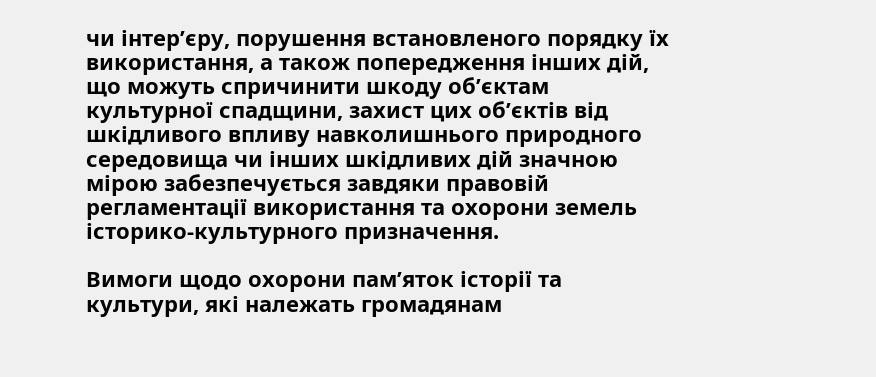чи інтер’єру, порушення встановленого порядку їх використання, а також попередження інших дій, що можуть спричинити шкоду об’єктам культурної спадщини, захист цих об’єктів від шкідливого впливу навколишнього природного середовища чи інших шкідливих дій значною мірою забезпечується завдяки правовій регламентації використання та охорони земель історико-культурного призначення.

Вимоги щодо охорони пам’яток історії та культури, які належать громадянам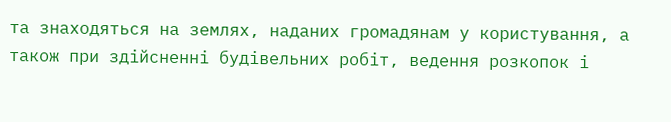та знаходяться на землях, наданих громадянам у користування, а також при здійсненні будівельних робіт, ведення розкопок і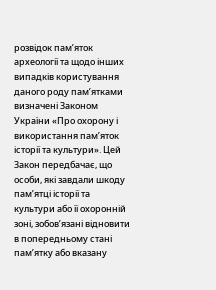розвідок пам’яток археології та щодо інших випадків користування даного роду пам’ятками визначені Законом України «Про охорону і використання пам’яток історії та культури». Цей Закон передбачає, що особи, які завдали шкоду пам’ятці історії та культури або її охоронній зоні, зобов’язані відновити в попередньому стані пам’ятку або вказану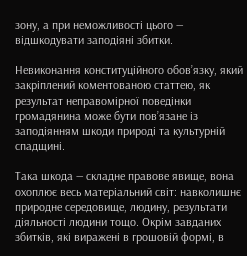зону, а при неможливості цього — відшкодувати заподіяні збитки.

Невиконання конституційного обов’язку, який закріплений коментованою статтею, як результат неправомірної поведінки громадянина може бути пов’язане із заподіянням шкоди природі та культурній спадщині.

Така шкода — складне правове явище, вона охоплює весь матеріальний світ: навколишнє природне середовище, людину, результати діяльності людини тощо. Окрім завданих збитків, які виражені в грошовій формі, в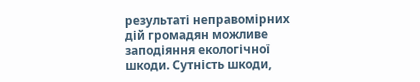результаті неправомірних дій громадян можливе заподіяння екологічної шкоди. Сутність шкоди,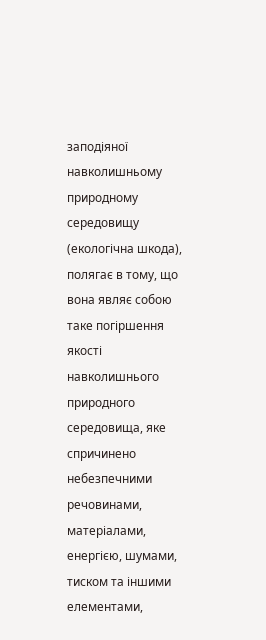заподіяної навколишньому природному середовищу (екологічна шкода), полягає в тому, що вона являє собою таке погіршення якості навколишнього природного середовища, яке спричинено небезпечними речовинами, матеріалами, енергією, шумами, тиском та іншими елементами,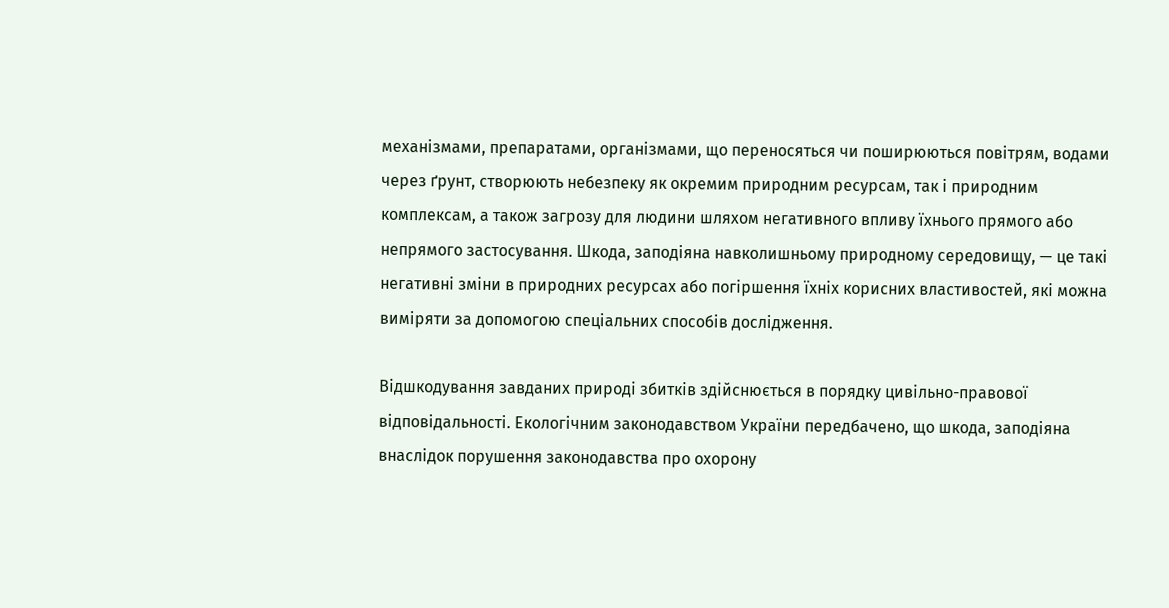механізмами, препаратами, організмами, що переносяться чи поширюються повітрям, водами через ґрунт, створюють небезпеку як окремим природним ресурсам, так і природним комплексам, а також загрозу для людини шляхом негативного впливу їхнього прямого або непрямого застосування. Шкода, заподіяна навколишньому природному середовищу, — це такі негативні зміни в природних ресурсах або погіршення їхніх корисних властивостей, які можна виміряти за допомогою спеціальних способів дослідження.

Відшкодування завданих природі збитків здійснюється в порядку цивільно-правової відповідальності. Екологічним законодавством України передбачено, що шкода, заподіяна внаслідок порушення законодавства про охорону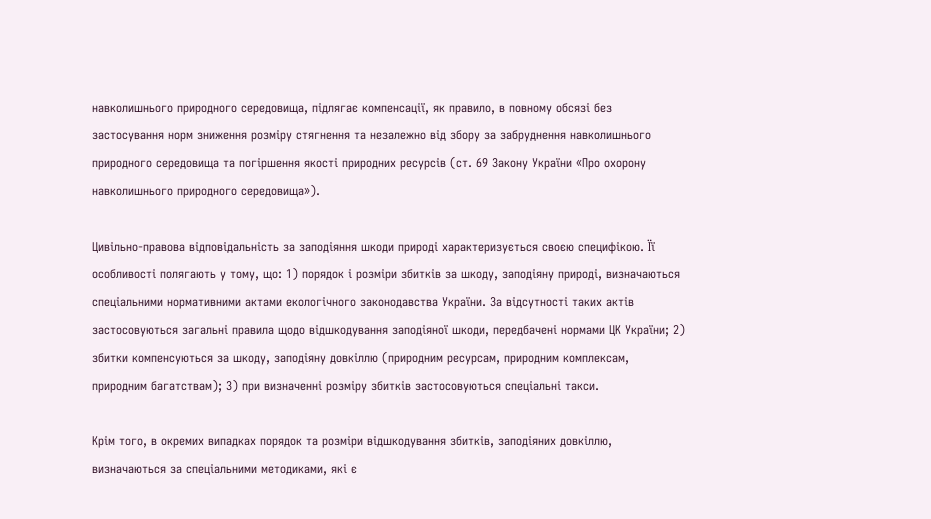навколишнього природного середовища, підлягає компенсації, як правило, в повному обсязі без застосування норм зниження розміру стягнення та незалежно від збору за забруднення навколишнього природного середовища та погіршення якості природних ресурсів (ст. 69 Закону України «Про охорону навколишнього природного середовища»).

Цивільно-правова відповідальність за заподіяння шкоди природі характеризується своєю специфікою. Її особливості полягають у тому, що: 1) порядок і розміри збитків за шкоду, заподіяну природі, визначаються спеціальними нормативними актами екологічного законодавства України. За відсутності таких актів застосовуються загальні правила щодо відшкодування заподіяної шкоди, передбачені нормами ЦК України; 2) збитки компенсуються за шкоду, заподіяну довкіллю (природним ресурсам, природним комплексам, природним багатствам); 3) при визначенні розміру збитків застосовуються спеціальні такси.

Крім того, в окремих випадках порядок та розміри відшкодування збитків, заподіяних довкіллю, визначаються за спеціальними методиками, які є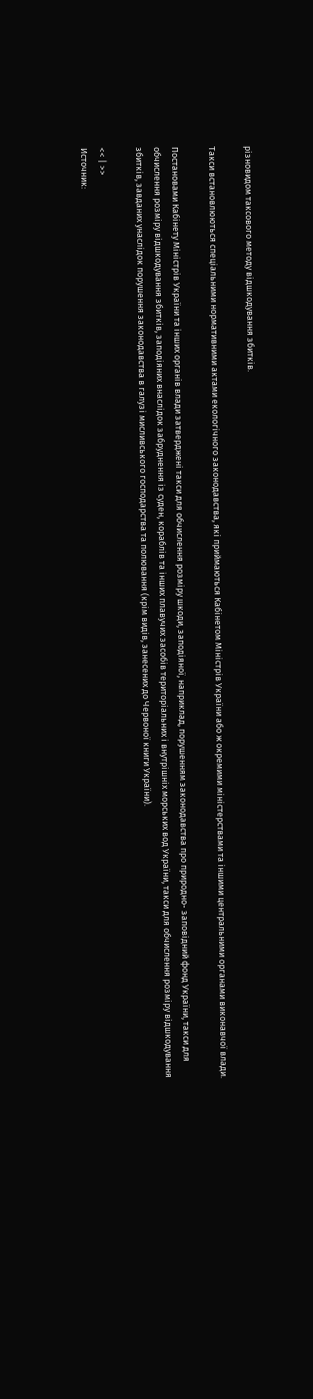різновидом таксового методу відшкодування збитків.

Такси встановлюються спеціальними нормативними актами екологічного законодавства, які приймаються Кабінетом Міністрів України або ж окремими міністерствами та іншими центральними органами виконавчої влади.

Постановами Кабінету Міністрів України та інших органів влади затверджені такси для обчислення розміру шкоди, заподіяної, наприклад, порушенням законодавства про природно- заповідний фонд України, такси для обчислення розміру відшкодування збитків, заподіяних внаслідок забруднення із суден, кораблів та інших плавучих засобів територіальних і внутрішніх морських вод України, такси для обчислення розміру відшкодування збитків, завданих унаслідок порушення законодавства в галузі мисливського господарства та полювання (крім видів, занесених до Червоної книги України).

<< | >>
Источник: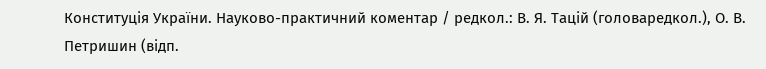Конституція України. Науково-практичний коментар / редкол.: В. Я. Тацій (головаредкол.), О. В. Петришин (відп.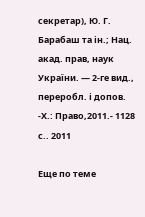секретар), Ю. Г. Барабаш та ін.; Нац. акад. прав, наук України. — 2-ге вид., переробл. і допов. -X.: Право,2011.- 1128 с.. 2011

Еще по теме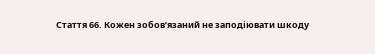Стаття 66. Кожен зобов’язаний не заподіювати шкоду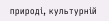природі, культурній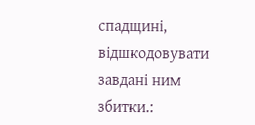спадщині, відшкодовувати завдані ним збитки.: